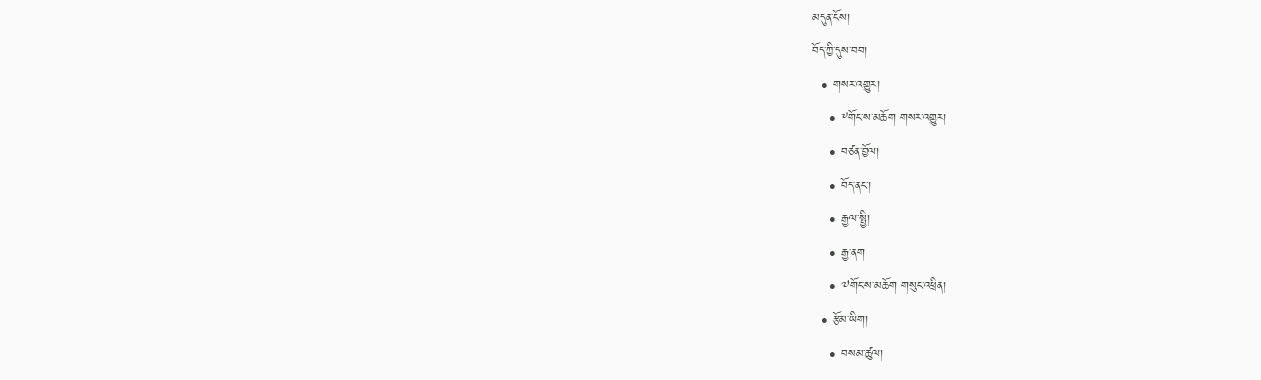མདུན་ངོས།
བོད་ཀྱི་དུས་བབ།
  • གསར་འགྱུར།
    • ༸གོང་ས་མཆོག གསར་འགྱུར།
    • བཙན་བྱོལ།
    • བོད་ནང་།
    • རྒྱལ་སྤྱི།
    • རྒྱ་ནག
    • ༧གོང་ས་མཆོག གསུང་འཕྲིན།
  • རྩོམ་ཡིག།
    • བསམ་ཚུལ།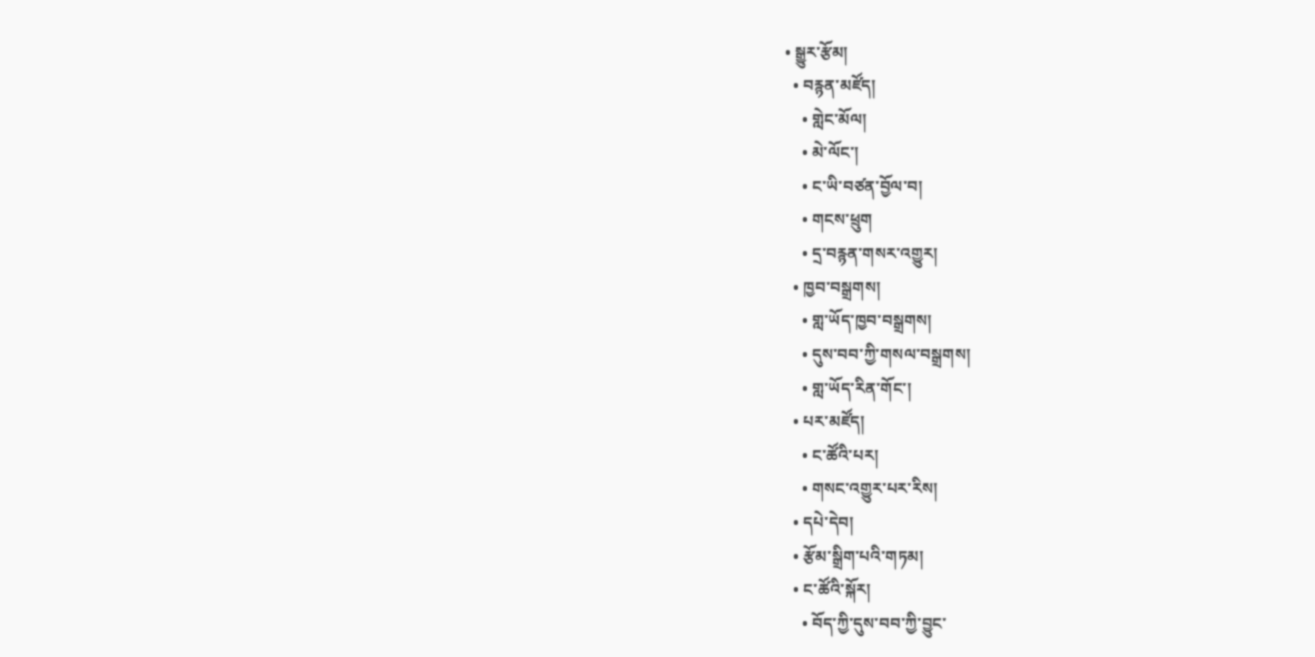• སྒྱུར་རྩོམ།
  • བརྙན་མཛོད།
    • གླེང་མོལ།
    • མེ་ལོང་།
    • ང་ཡི་བཙན་བྱོལ་བ།
    • གངས་ཕྲུག
    • དྲ་བརྙན་གསར་འགྱུར།
  • ཁྱབ་བསྒྲགས།
    • གླ་ཡོད་ཁྱབ་བསྒྲགས།
    • དུས་བབ་ཀྱི་གསལ་བསྒྲགས།
    • གླ་ཡོད་རིན་གོང་།
  • པར་མཛོད།
    • ང་ཚོའི་པར།
    • གསང་འགྱུར་པར་རིས།
  • དཔེ་དེབ།
  • རྩོམ་སྒྲིག་པའི་གཏམ།
  • ང་ཚོའི་སྐོར།
    • བོད་ཀྱི་དུས་བབ་ཀྱི་བྱུང་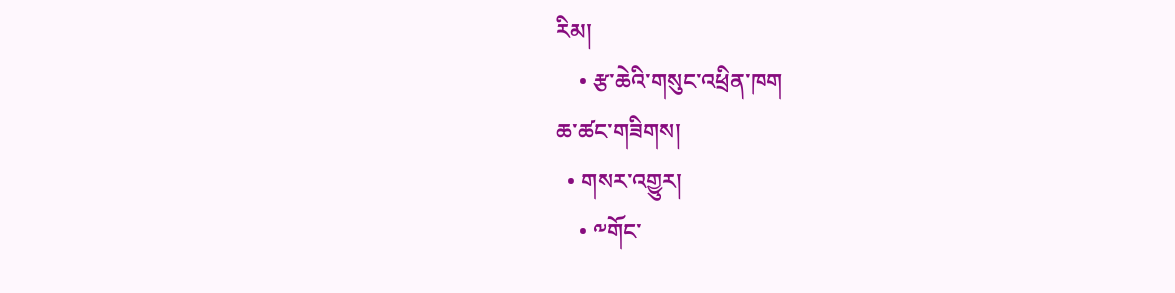རིམ།
    • རྩ་ཆེའི་གསུང་འཕྲིན་ཁག
ཆ་ཚང་གཟིགས།
  • གསར་འགྱུར།
    • ༸གོང་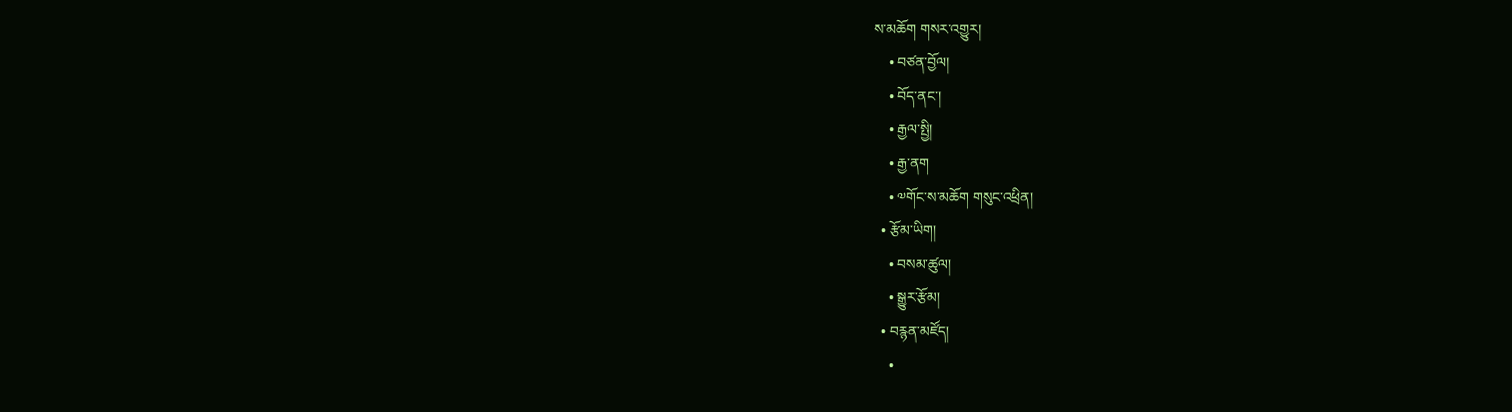ས་མཆོག གསར་འགྱུར།
    • བཙན་བྱོལ།
    • བོད་ནང་།
    • རྒྱལ་སྤྱི།
    • རྒྱ་ནག
    • ༧གོང་ས་མཆོག གསུང་འཕྲིན།
  • རྩོམ་ཡིག།
    • བསམ་ཚུལ།
    • སྒྱུར་རྩོམ།
  • བརྙན་མཛོད།
    •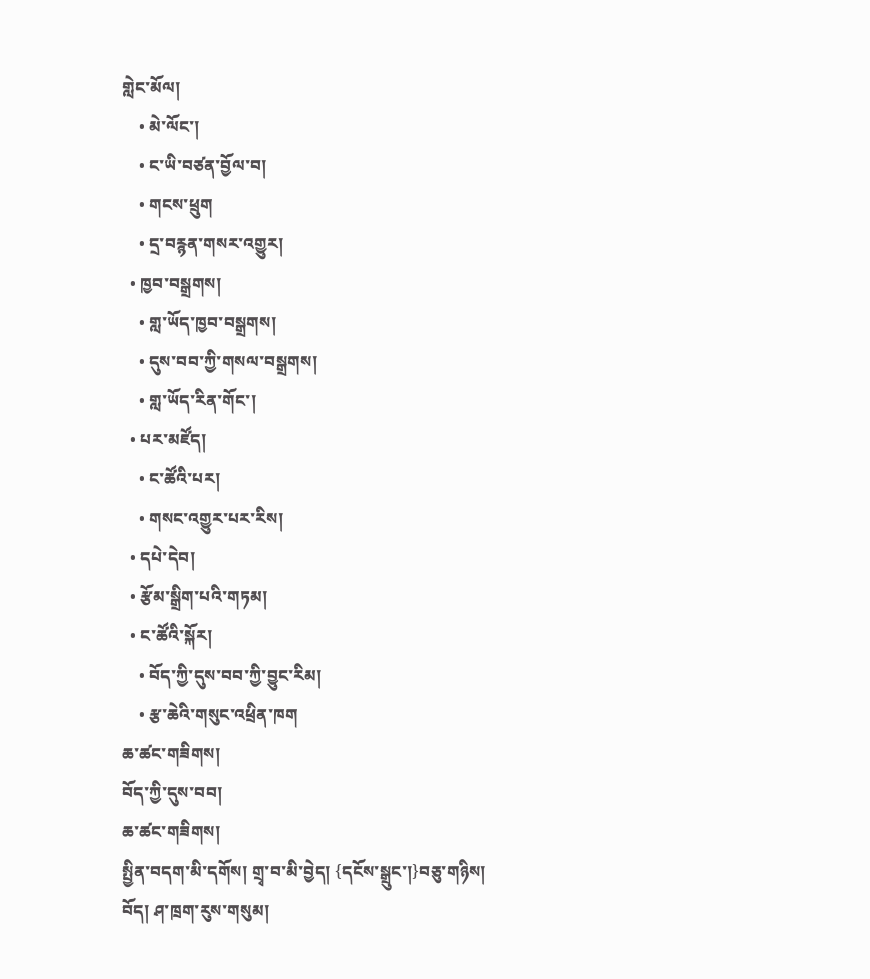གླེང་མོལ།
    • མེ་ལོང་།
    • ང་ཡི་བཙན་བྱོལ་བ།
    • གངས་ཕྲུག
    • དྲ་བརྙན་གསར་འགྱུར།
  • ཁྱབ་བསྒྲགས།
    • གླ་ཡོད་ཁྱབ་བསྒྲགས།
    • དུས་བབ་ཀྱི་གསལ་བསྒྲགས།
    • གླ་ཡོད་རིན་གོང་།
  • པར་མཛོད།
    • ང་ཚོའི་པར།
    • གསང་འགྱུར་པར་རིས།
  • དཔེ་དེབ།
  • རྩོམ་སྒྲིག་པའི་གཏམ།
  • ང་ཚོའི་སྐོར།
    • བོད་ཀྱི་དུས་བབ་ཀྱི་བྱུང་རིམ།
    • རྩ་ཆེའི་གསུང་འཕྲིན་ཁག
ཆ་ཚང་གཟིགས།
བོད་ཀྱི་དུས་བབ།
ཆ་ཚང་གཟིགས།
སྤྱིན་བདག་མི་དགོས། གྲྭ་བ་མི་བྱེད། {དངོས་སྒྲུང་།}བཅུ་གཉིས།
བོད། ཤ་ཁྲག་རུས་གསུམ།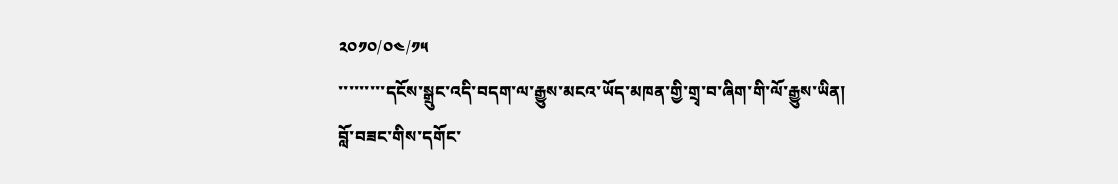༢༠༡༠/༠༤/༡༥
་་་་་་་་་དངོས་སྒྲུང་འདི་བདག་ལ་རྒྱུས་མངའ་ཡོད་མཁན་གྱི་གྲྭ་བ་ཞིག་གི་ལོ་རྒྱུས་ཡིན།
བློ་བཟང་གིས་དགོང་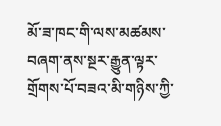མོ་ཟ་ཁང་གི་ལས་མཚམས་བཞག་ནས་སྔར་རྒྱུན་ལྟར་གྲོགས་པོ་བཟའ་མི་གཉིས་ཀྱི་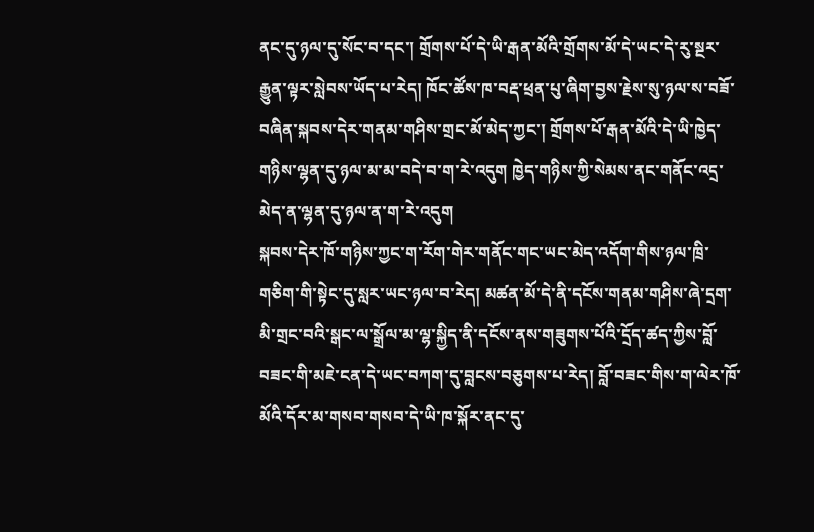ནང་དུ་ཉལ་དུ་སོང་བ་དང་། གྲོགས་པོ་དེ་ཡི་རྒན་མོའི་གྲོགས་མོ་དེ་ཡང་དེ་རུ་སྔར་རྒྱུན་ལྟར་སླེབས་ཡོད་པ་རེད། ཁོང་ཚོས་ཁ་བརྡ་ཕྲན་པུ་ཞིག་བྱས་རྗེས་སུ་ཉལ་ས་བཟོ་བཞིན་སྐབས་དེར་གནམ་གཤིས་གྲང་མོ་མེད་ཀྱང་། གྲོགས་པོ་རྒན་མོའི་དེ་ཡི་ཁྱེད་གཉིས་ལྷན་དུ་ཉལ་མ་མ་བདེ་བ་ག་རེ་འདུག ཁྱེད་གཉིས་ཀྱི་སེམས་ནང་གནོང་འདྲ་མེད་ན་ལྷན་དུ་ཉལ་ན་ག་རེ་འདུག
སྐབས་དེར་ཁོ་གཉིས་ཀྱང་ག་རོག་གེར་གནོང་གང་ཡང་མེད་འདོག་གིས་ཉལ་ཁྲི་གཅིག་གི་སྟེང་དུ་སླར་ཡང་ཉལ་བ་རེད། མཚན་མོ་དེ་ནི་དངོས་གནམ་གཤིས་ཞེ་དྲག་མི་གྲང་བའི་སྒང་ལ་སྒྲོལ་མ་ལྷ་སྐྱིད་ནི་དངོས་ནས་གཟུགས་པོའི་དྲོད་ཚད་ཀྱིས་བློ་བཟང་གི་མཇེ་ངན་དེ་ཡང་བཀག་དུ་བླངས་བཅུགས་པ་རེད། བློ་བཟང་གིས་ག་ལེར་ཁོ་མོའི་དོར་མ་གསབ་གསབ་དེ་ཡི་ཁ་སྐོར་ནང་དུ་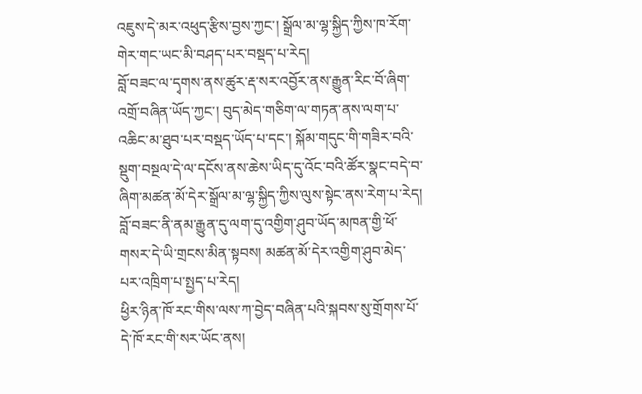འཇུས་དེ་མར་འཕུད་རྩིས་བྱས་ཀྱང་། སྒྲོལ་མ་ལྷ་སྐྱིད་ཀྱིས་ཁ་རོག་གེར་གང་ཡང་མི་བཤད་པར་བསྡད་པ་རེད།
བློ་བཟང་ལ་དྭགས་ནས་ཚུར་རྡ་སར་འབྱོར་ནས་རྒྱུན་རིང་བོ་ཞིག་འགྲོ་བཞིན་ཡོད་ཀྱང་། བུད་མེད་གཅིག་ལ་གཏན་ནས་ལག་པ་འཆིང་མ་ཐུབ་པར་བསྡད་ཡོད་པ་དང་། སྐོམ་གདུང་གི་གཟིར་བའི་སྡུག་བསྔལ་དེ་ལ་དངོས་ནས་ཆེས་ཡིད་དུ་འོང་བའི་ཚོར་སྣང་བདེ་བ་ཞིག་མཚན་མོ་དེར་སྒྲོལ་མ་ལྷ་སྐྱིད་ཀྱིས་ལུས་སྟེང་ནས་རེག་པ་རེད། བློ་བཟང་ནི་ནམ་རྒྱུན་དུ་ལག་དུ་འགྱིག་ཤུབ་ཡོད་མཁན་གྱི་ཕོ་གསར་དེ་ཡི་གྲངས་མིན་སྟབས། མཚན་མོ་དེར་འགྱིག་ཤུབ་མེད་པར་འཁྲིག་པ་སྤྱད་པ་རེད།
ཕྱིར་ཉིན་ཁོ་རང་གིས་ལས་ཀ་བྱེད་བཞིན་པའི་སྐབས་སུ་གྲོགས་པོ་དེ་ཁོ་རང་གི་སར་ཡོང་ནས།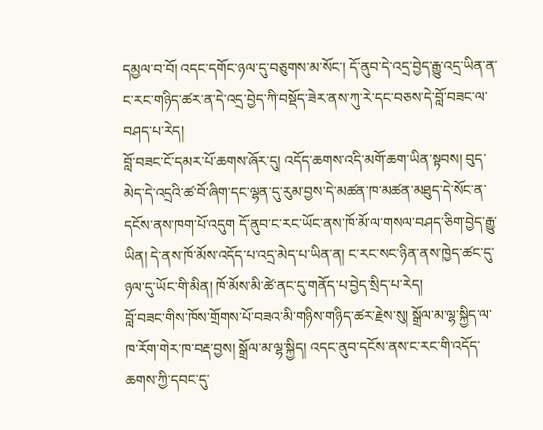དམྱལ་བ་བོ། འདང་དགོང་ཉལ་དུ་བཅུགས་མ་སོང་། དོ་ནུབ་དེ་འདྲ་བྱེད་རྒྱུ་འདྲ་ཡིན་ན་ང་རང་གཉིད་ཚར་ན་དེ་འདྲ་བྱེད་ཀི་བསྡོད་ཟེར་ནས་ཀུ་རེ་དང་བཅས་དེ་བློ་བཟང་ལ་བཤད་པ་རེད།
བློ་བཟང་ངོ་དམར་པོ་ཆགས་ཞོར་དུ། འདོད་ཆགས་འདི་མགོ་ཆག་ཡིན་སྟབས། བུད་མེད་དེ་འདྲའི་ཚ་བོ་ཞིག་དང་ལྷན་དུ་རུམ་བྱས་དེ་མཚན་ཁ་མཚན་མཐུད་དེ་སོང་ན་དངོས་ནས་ཁག་པོ་འདུག དོ་ནུབ་ང་རང་ཡོང་ནས་ཁོ་མོ་ལ་གསལ་བཤད་ཅིག་བྱེད་རྒྱུ་ཡིན། དེ་ནས་ཁོ་མོས་འདོད་པ་འདྲ་མེད་པ་ཡིན་ན། ང་རང་སང་ཉིན་ནས་ཁྱེད་ཚང་དུ་ཉལ་དུ་ཡོང་གི་མིན། ཁོ་མོས་མི་ཚེ་ནང་དུ་གནོད་པ་བྱེད་སྲིད་པ་རེད།
བློ་བཟང་གིས་ཁོས་གྲོགས་པོ་བཟའ་མི་གཉིས་གཉིད་ཚར་རྗེས་སུ། སྒྲོལ་མ་ལྷ་སྐྱིད་ལ་ཁ་རོག་གེར་ཁ་བརྡ་བྱས། སྒྲོལ་མ་ལྷ་སྐྱིད། འདང་ནུབ་དངོས་ནས་ང་རང་གི་འདོད་ཆགས་ཀྱི་དབང་དུ་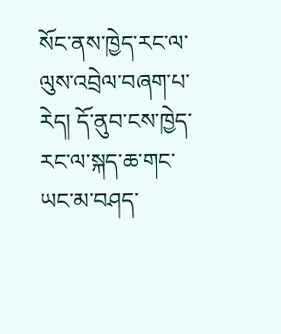སོང་ནས་ཁྱེད་རང་ལ་ལུས་འབྲེལ་བཞག་པ་རེད། དོ་ནུབ་ངས་ཁྱེད་རང་ལ་སྐད་ཆ་གང་ཡང་མ་བཤད་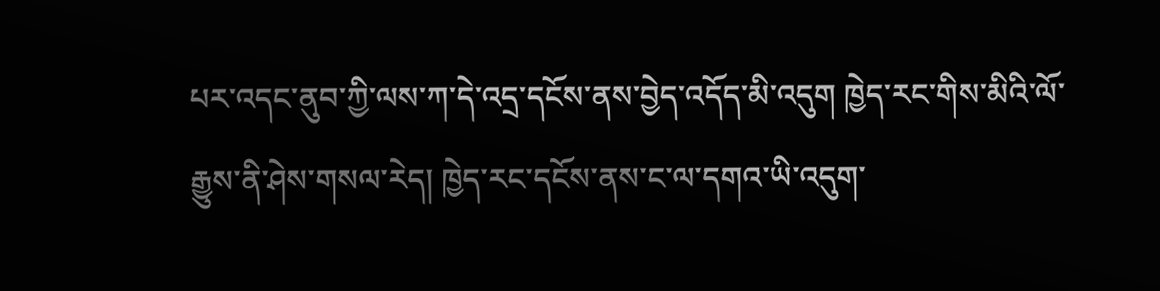པར་འདང་ནུབ་ཀྱི་ལས་ཀ་དེ་འདྲ་དངོས་ནས་བྱེད་འདོད་མི་འདུག ཁྱེད་རང་གིས་མིའི་ལོ་རྒྱུས་ནི་ཤེས་གསལ་རེད། ཁྱེད་རང་དངོས་ནས་ང་ལ་དགའ་ཡི་འདུག་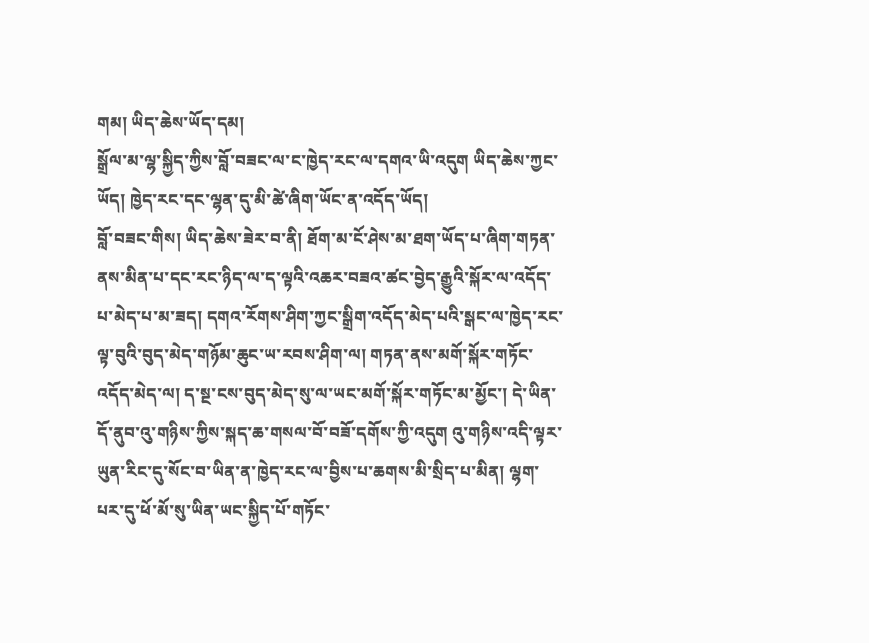གམ། ཡིད་ཆེས་ཡོད་དམ།
སྒྲོལ་མ་ལྷ་སྐྱིད་ཀྱིས་བློ་བཟང་ལ་ང་ཁྱེད་རང་ལ་དགའ་ཡི་འདུག ཡིད་ཆེས་ཀྱང་ཡོད། ཁྱེད་རང་དང་ལྷན་དུ་མི་ཚེ་ཞིག་ཡོང་ན་འདོད་ཡོད།
བློ་བཟང་གིས། ཡིད་ཆེས་ཟེར་བ་ནི། ཐོག་མ་ངོ་ཤེས་མ་ཐག་ཡོད་པ་ཞིག་གཏན་ནས་མིན་པ་དང་རང་ཉིད་ལ་ད་ལྟའི་འཆར་བཟའ་ཚང་བྱེད་རྒྱུའི་སྐོར་ལ་འདོད་པ་མེད་པ་མ་ཟད། དགའ་རོགས་ཤིག་ཀྱང་སྒྲིག་འདོད་མེད་པའི་སྒང་ལ་ཁྱེད་རང་ལྟ་བུའི་བུད་མེད་གཉོམ་ཆུང་ཡ་རབས་ཤིག་ལ། གཏན་ནས་མགོ་སྐོར་གཏོང་འདོད་མེད་ལ། ད་སྔ་ངས་བུད་མེད་སུ་ལ་ཡང་མགོ་སྐོར་གཏོང་མ་མྱོང་། དེ་ཡིན་དོ་ནུབ་འུ་གཉིས་ཀྱིས་སྐད་ཆ་གསལ་བོ་བཟོ་དགོས་ཀྱི་འདུག འུ་གཉིས་འདི་ལྟར་ཡུན་རིང་དུ་སོང་བ་ཡིན་ན་ཁྱེད་རང་ལ་བྱིས་པ་ཆགས་མི་སྲིད་པ་མིན། ལྷག་པར་དུ་ཕོ་མོ་སུ་ཡིན་ཡང་སྐྱིད་པོ་གཏོང་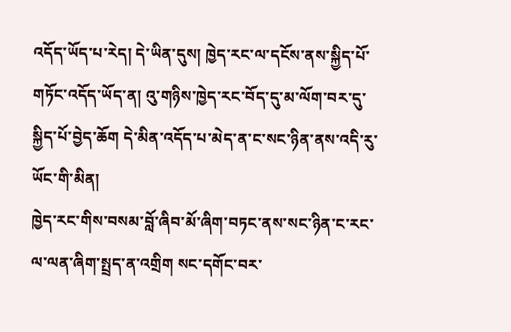འདོད་ཡོད་པ་རེད། དེ་ཡིན་དུས། ཁྱེད་རང་ལ་དངོས་ནས་སྐྱིད་པོ་གཏོང་འདོད་ཡོད་ན། འུ་གཉིས་ཁྱེད་རང་བོད་དུ་མ་ལོག་བར་དུ་སྐྱིད་པོ་བྱེད་ཆོག དེ་མིན་འདོད་པ་མེད་ན་ང་སང་ཉིན་ནས་འདི་རུ་ཡོང་གི་མིན།
ཁྱེད་རང་གིས་བསམ་བློ་ཞིབ་མོ་ཞིག་བཏང་ནས་སང་ཉིན་ང་རང་ལ་ལན་ཞིག་སྤྲད་ན་འགྲིག སང་དགོང་བར་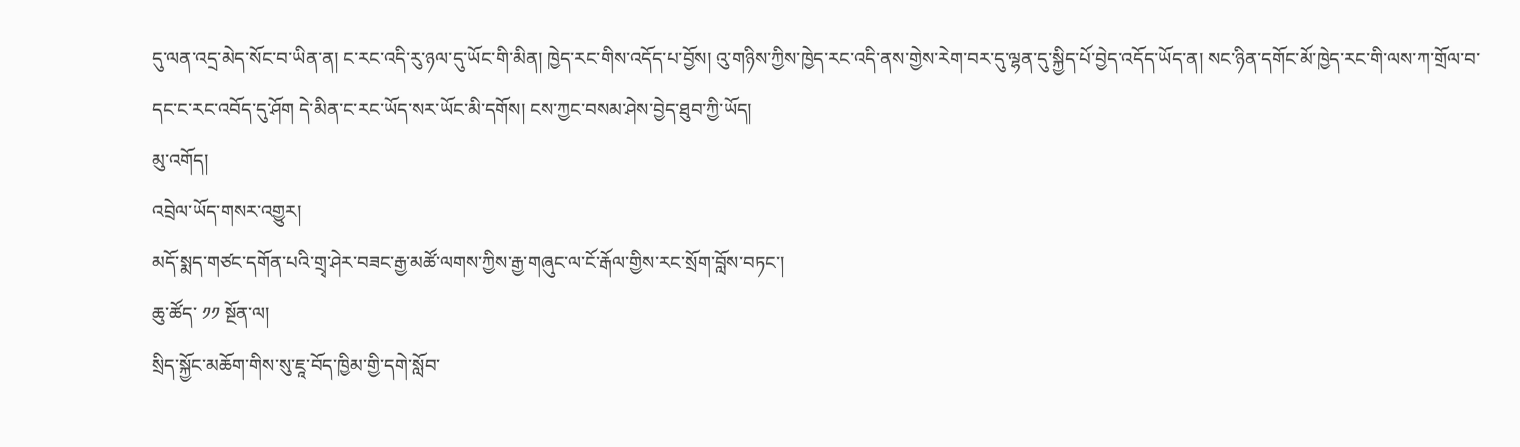དུ་ལན་འདྲ་མེད་སོང་བ་ཡིན་ན། ང་རང་འདི་རུ་ཉལ་དུ་ཡོང་གི་མིན། ཁྱེད་རང་གིས་འདོད་པ་བྱོས། འུ་གཉིས་ཀྱིས་ཁྱེད་རང་འདི་ནས་གྱེས་རེག་བར་དུ་ལྷན་དུ་སྐྱིད་པོ་བྱེད་འདོད་ཡོད་ན། སང་ཉིན་དགོང་མོ་ཁྱེད་རང་གི་ལས་ཀ་གྲོལ་བ་དང་ང་རང་འབོད་དུ་ཤོག དེ་མིན་ང་རང་ཡོད་སར་ཡོང་མི་དགོས། ངས་ཀྱང་བསམ་ཤེས་བྱེད་ཐུབ་ཀྱི་ཡོད།
མུ་འགོད།
འབྲེལ་ཡོད་གསར་འགྱུར།
མདོ་སྨད་གཙང་དགོན་པའི་གྲྭ་ཤེར་བཟང་རྒྱ་མཚོ་ལགས་ཀྱིས་རྒྱ་གཞུང་ལ་ངོ་རྒོལ་གྱིས་རང་སྲོག་བློས་བཏང་།
ཆུ་ཚོད་ ༡༡ སྔོན་ལ།
སྲིད་སྐྱོང་མཆོག་གིས་སུ་ཇཱ་བོད་ཁྱིམ་གྱི་དགེ་སློབ་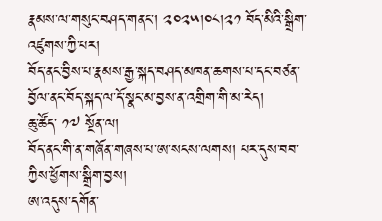རྣམས་ལ་གསུང་བཤད་གནང་། ༢༠༢༥།༠༨།༢༡ བོད་མིའི་སྒྲིག་འཛུགས་ཀྱི་པར།
བོད་ནང་བྱིས་པ་རྣམས་རྒྱ་སྐད་བཤད་མཁན་ཆགས་པ་དང་བཙན་བྱོལ་ནང་བོད་སྐད་ལ་དོ་སྣང་མ་བྱས་ན་འགྲིག་གི་མ་རེད།
ཆུ་ཚོད་ ༡༧ སྔོན་ལ།
བོད་ནང་གི་ན་གཞོན་གཞས་པ་ཨ་སངས་ལགས། པར་དུས་བབ་ཀྱིས་ཕྱོགས་སྒྲིག་བྱས།
ཨ་འདུས་དགོན་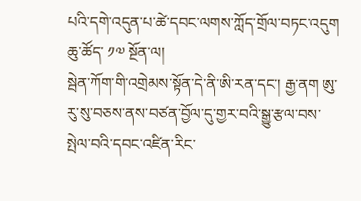པའི་དགེ་འདུན་པ་ཚེ་དབང་ལགས་ཀློད་གྲོལ་བཏང་འདུག
ཆུ་ཚོད་ ༡༧ སྔོན་ལ།
སྦེན་ཀོག་གི་འགྲེམས་སྟོན་དེ་ནི་ཨི་རན་དང་། རྒྱ་ནག ཨུ་རུ་སུ་བཅས་ནས་བཙན་བྱོལ་དུ་གྱར་བའི་སྒྱུ་རྩལ་བས་སྤེལ་བའི་དབང་འཛིན་རིང་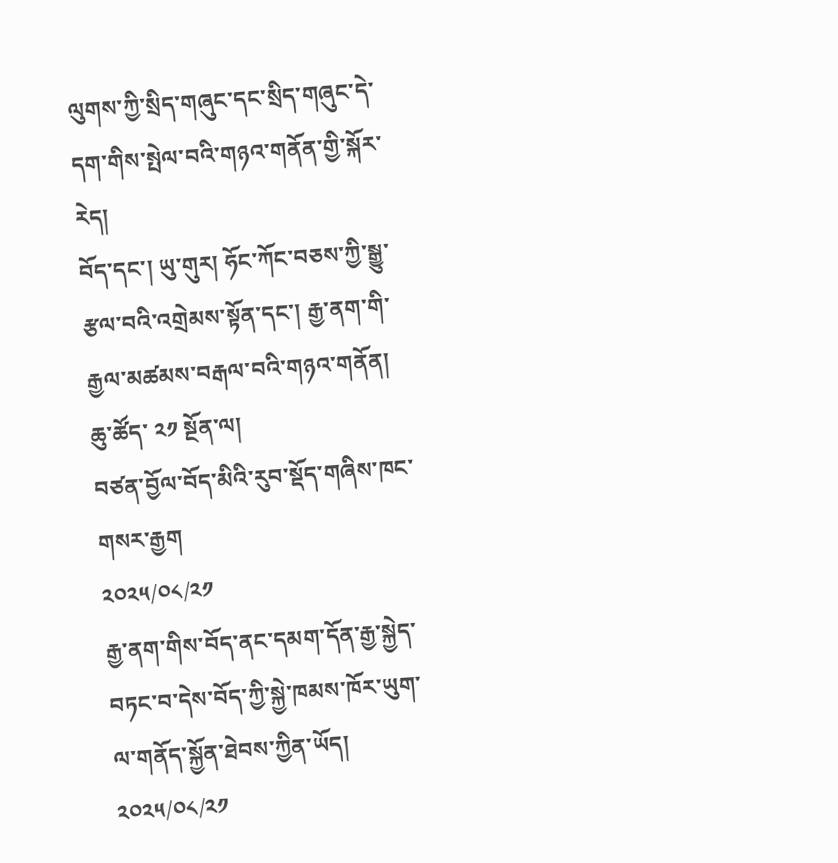ལུགས་ཀྱི་སྲིད་གཞུང་དང་སྲིད་གཞུང་དེ་དག་གིས་སྤེལ་བའི་གཉའ་གནོན་གྱི་སྐོར་རེད།
བོད་དང་། ཡུ་གུར། ཧོང་ཀོང་བཅས་ཀྱི་སྒྱུ་རྩལ་བའི་འགྲེམས་སྟོན་དང་། རྒྱ་ནག་གི་རྒྱལ་མཚམས་བརྒལ་བའི་གཉའ་གནོན།
ཆུ་ཚོད་ ༢༡ སྔོན་ལ།
བཙན་བྱོལ་བོད་མིའི་རུབ་སྡོད་གཞིས་ཁང་གསར་རྒྱག
༢༠༢༥/༠༨/༢༡
རྒྱ་ནག་གིས་བོད་ནང་དམག་དོན་རྒྱ་སྐྱེད་བཏང་བ་དེས་བོད་ཀྱི་སྐྱེ་ཁམས་ཁོར་ཡུག་ལ་གནོད་སྐྱོན་ཐེབས་ཀྱིན་ཡོད།
༢༠༢༥/༠༨/༢༡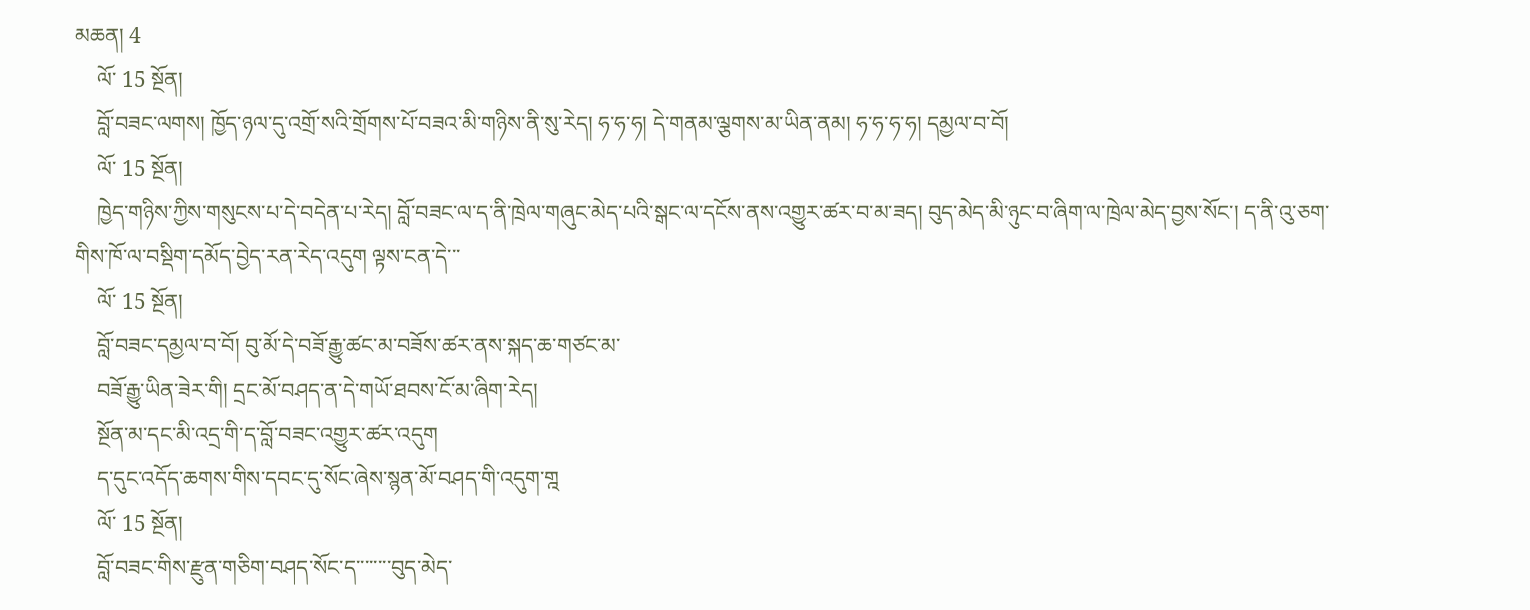མཆན། 4
    ལོ་ 15 སྔོན།
    བློ་བཟང་ལགས། ཁྱོད་ཉལ་དུ་འགྲོ་སའི་གྲོགས་པོ་བཟའ་མི་གཉིས་ནི་སུ་རེད། ཧ་ཧ་ཧ། དེ་གནམ་ལྕགས་མ་ཡིན་ནམ། ཧ་ཧ་ཧ་ཧ། དམྱལ་བ་བོ།
    ལོ་ 15 སྔོན།
    ཁྱེད་གཉིས་ཀྱིས་གསུངས་པ་དེ་བདེན་པ་རེད། བློ་བཟང་ལ་ད་ནི་ཁྲེལ་གཞུང་མེད་པའི་སྒང་ལ་དངོས་ནས་འགྱུར་ཚར་བ་མ་ཟད། བུད་མེད་མི་ཉུང་བ་ཞིག་ལ་ཁྲེལ་མེད་བྱས་སོང་། ད་ནི་འུ་ཅག་གིས་ཁོ་ལ་བསྡིག་དམོད་བྱེད་རན་རེད་འདུག ལྟས་ངན་དེ་་་
    ལོ་ 15 སྔོན།
    བློ་བཟང་དམྱལ་བ་བོ། བུ་མོ་དེ་བཟོ་རྒྱུ་ཚང་མ་བཟོས་ཚར་ནས་སྐད་ཆ་གཙང་མ་
    བཟོ་རྒྱུ་ཡིན་ཟེར་གི། དྲང་མོ་བཤད་ན་དེ་གཡོ་ཐབས་ངོ་མ་ཞིག་རེད།
    སྔོན་མ་དང་མི་འདྲ་གི་ད་བློ་བཟང་འགྱུར་ཚར་འདུག
    ད་དུང་འདོད་ཆགས་གིས་དབང་དུ་སོང་ཞེས་སྙན་མོ་བཤད་གི་འདུག་གྰ
    ལོ་ 15 སྔོན།
    བློ་བཟང་གིས་རྫུན་གཅིག་བཤད་སོང་ད་་་་་་་་བུད་མེད་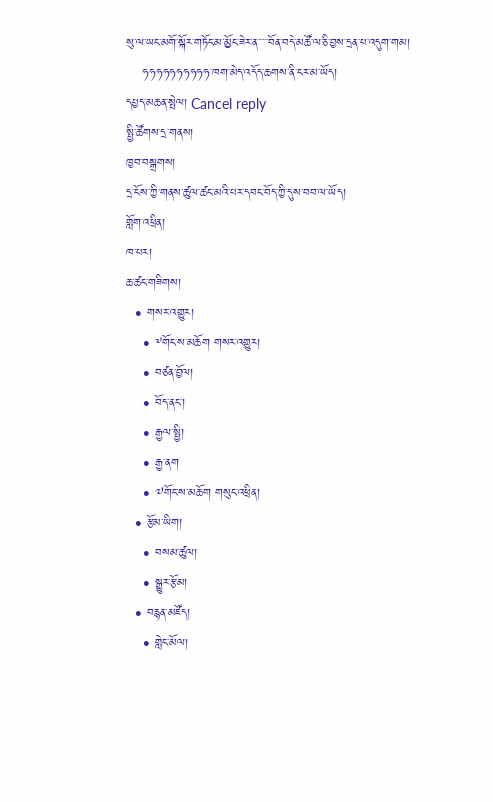སུ་ལ་ཡང་མགོ་སྐོར་གཏོང་མ་མྱོང་ཟེར་ན་་་་་བོན་བདེ་མཚོ་ལ་ཅི་བྱས་དྲན་པ་འདུག་གམ།
    ཧཧཧཧཧཧཧཧཧཧ་ཁག་མེད་འདོད་ཆགས་ནི་ངར་མ་ཡོད།
དཔྱད་མཆན་སྤེལ། Cancel reply
སྤྱི་ཚོགས་དྲ་གནས།
ཁྱབ་བསྒྲགས།
དྲ་ངོས་ཀྱི་གནས་ཚུལ་ཚང་མའི་པར་དབང་བོད་ཀྱི་དུས་བབ་ལ་ཡོད།
གློག་འཕྲིན།
ཁ་པར།
ཆ་ཚང་གཟིགས།
  • གསར་འགྱུར།
    • ༸གོང་ས་མཆོག གསར་འགྱུར།
    • བཙན་བྱོལ།
    • བོད་ནང་།
    • རྒྱལ་སྤྱི།
    • རྒྱ་ནག
    • ༧གོང་ས་མཆོག གསུང་འཕྲིན།
  • རྩོམ་ཡིག།
    • བསམ་ཚུལ།
    • སྒྱུར་རྩོམ།
  • བརྙན་མཛོད།
    • གླེང་མོལ།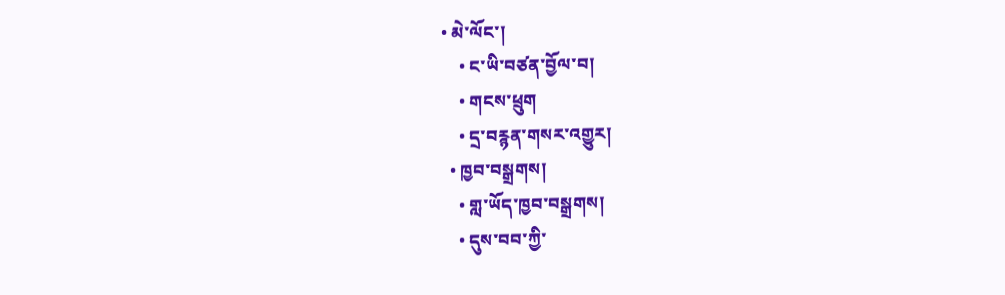• མེ་ལོང་།
    • ང་ཡི་བཙན་བྱོལ་བ།
    • གངས་ཕྲུག
    • དྲ་བརྙན་གསར་འགྱུར།
  • ཁྱབ་བསྒྲགས།
    • གླ་ཡོད་ཁྱབ་བསྒྲགས།
    • དུས་བབ་ཀྱི་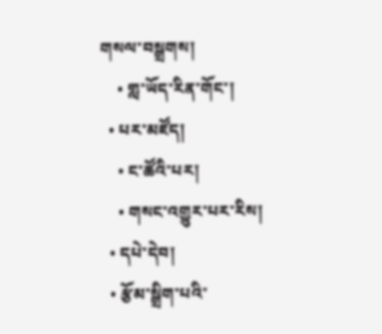གསལ་བསྒྲགས།
    • གླ་ཡོད་རིན་གོང་།
  • པར་མཛོད།
    • ང་ཚོའི་པར།
    • གསང་འགྱུར་པར་རིས།
  • དཔེ་དེབ།
  • རྩོམ་སྒྲིག་པའི་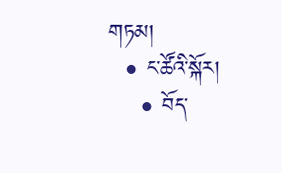གཏམ།
  • ང་ཚོའི་སྐོར།
    • བོད་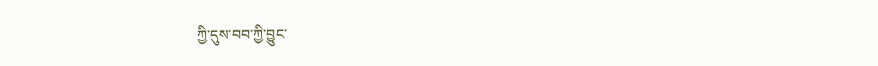ཀྱི་དུས་བབ་ཀྱི་བྱུང་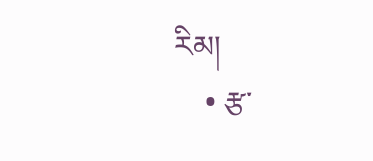རིམ།
    • རྩ་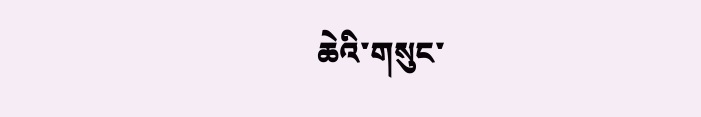ཆེའི་གསུང་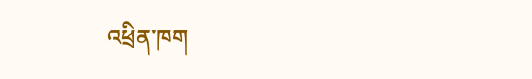འཕྲིན་ཁག